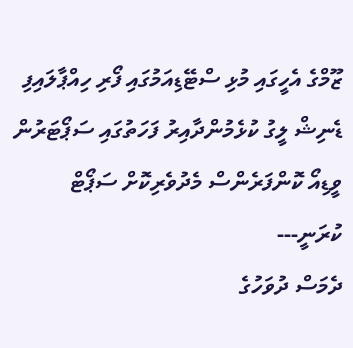ޒޫމްގެ އެހީގައި މުޅި ސްޓޭޑިއަމުގައި ފޯރި ހިއްޕާލައިފި
ޑެނިޝް ލީގު ކުޅެމުންދާއިރު ފަހަތުގައި ސަޕޯޓަރުން ވީޑިއޯ ކޮންފަރެންސް މެދުވެރިކޮށް ސަޕޯޓް ކުރަނީ---
ދެމަސް ދުވަހުގެ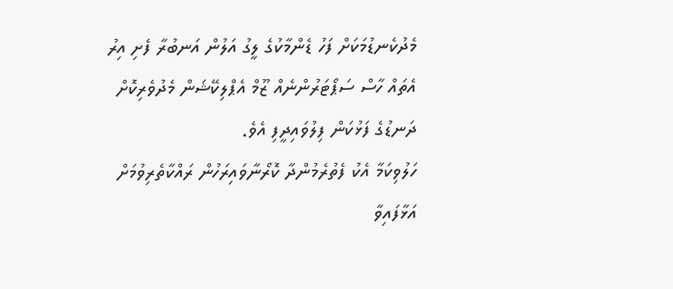މެދުކެނޑުމަކަށް ފަހު ޑެންމާކުގެ ލީގު އަލުން އަނބުރާ ފެށި އިރު އެތައް ހާސް ސަޕޯޓަރުންނެއް ޒޫމް އެޕްލިކޭޝަން މެދުވެރިކޮށް ދަނޑުގެ ފަޅުކަން ފިލުވައިދީފި އެވެ.
ހަލުވިކަމާ އެކު ފެތުރެމުންދާ ކޮރޯނާވައިރަހުން ރައްކާތެރިވުމަށް އަޅާފައިވާ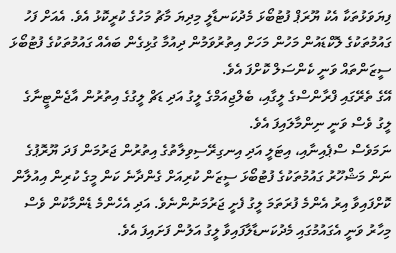ފިޔަވަޅުތަކާ އެކު ޔޫރަޕް ފުޓުބޯޅަ މެދުކަނޑާލީ މިދިޔަ މާޗު މަހުގެ ކުރީކޮޅު އެވެ. އެއަށް ފަހު ގައުމުތަކުގެ ލޮކްޑައުން މަހުން މަހަށް އިތުރުވަމުން ދިއުމާ ގުޅިގެން ބައެއް ގައުމުތަކުގެ ފުޓުބޯޅަ ސީޒަންތައް ވަނީ ކެންސަލް ކޮށްފަ އެވެ.
އޭގެ ތެރޭގައި ފްރާންސްގެ ލީގާއި، ބެލްޖިއަމްގެ ލީގު އަދި ޑަޗް ލީގުގެ އިތުރުން އާޖެންޓީނާގެ ލީގު ވެސް ވަނީ ނިންމާލައިފަ އެވެ.
ނަމަވެސް ސްޕެއިނާއި، އިޓަލީ އަދި އިނގިރޭސިވިލާތުގެ އިތުރުން ޖަރުމަން ފަދަ ޔޫރޮޕުގެ ނަން މަޝްހޫރު ގައުމުތަކުގެ ފުޓުބޯޅަ ސީޒަން ކުރިއަށް ގެންދާނެ ކަން މީގެ ކުރިން އިއުލާން ކޮށްފައިވާ އިރު އެންމެ ފުރަތަމަ ލީގު ފެށީ ޖަރުމަނުންނެވެ. އަދި އެހެންމެ ޑެންމާކުން ވެސް މިހާރު ވަނީ އެގައުމުގައި މެދުކަނޑާލާފައިވާ ލީގު އަލުން ފަށައިފަ އެވެ.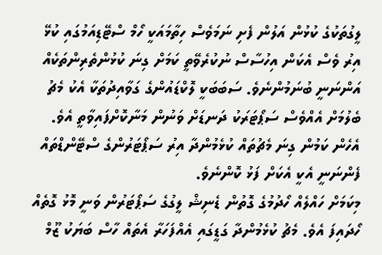ލީގުތަކުގެ ކުޅުން އަލުން ފެށި ނަމަވެސް ހިތާމައަކީ ހޯމް ސްޓޭޑިއަމުގައި ކުޅޭ އިރު ވެސް އެކަން އިހުސާސް ނުކުރެވޭތީ ކަމަށް ގިނަ ކުޅުންތެރިންތަކެއް އަންނަނީ ބުނަމުންނެވެ. ސަބަބަކީ ލޮކްޑައުންގެ ގަވާއިދުތަކާ އެކު މެޗު ބެލުމަށް އެއްވެސް ސަޕޯޓަރަކު ދަނޑަށް ވަނުން މަނާކޮށްފައިވާތީ އެވެ. އެހެން ކަމުން ގިނަ މެޗުތައް ކުޅެމުންދާ އިރު ސަޕޯޓަރުންގެ ސްޓޭންޑްތައް ފެންނަނީ އެކީ އެކަށް ފަޅު ކޮންނެވެ.
މިކަމަށް ހައްލެއް ހޯދުމުގެ ގޮތުން ޑެނިޝް ލީގުގެ ސަޕޯޓަރުން ވަނީ މޮޅު ގޮތެއް ހޯދައިފަ އެވެ. މެޗު ކުޅެމުންދާ ގަޑީގައި އެއްފަހަރާ އެތައް ހާސް ބަޔަކު ޒޫމް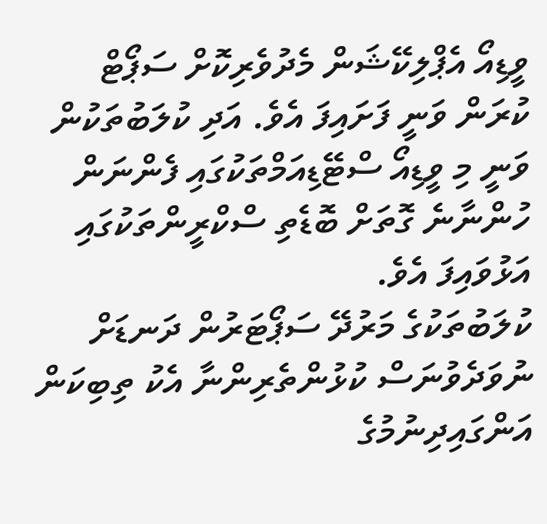ވީޑިއޯ އެޕްލިކޭޝަން މެދުވެރިކޮށް ސަޕޯޓް ކުރަން ވަނީ ފަށައިފަ އެވެ. އަދި ކުލަބުތަކުން ވަނީ މި ވީޑިއޯ ސްޓޭޑިއަމްތަކުގައި ފެންނަން ހުންނާނެ ގޮތަށް ބޮޑެތި ސްކްރީންތަކުގައި އަޅުވައިފަ އެވެ.
ކުލަބުތަކުގެ މަރުދޭ ސަޕޯޓަރުން ދަނޑަށް ނުވަދެވުނަސް ކުޅުންތެރިންނާ އެކު ތިބިކަން އަންގައިދިނުމުގެ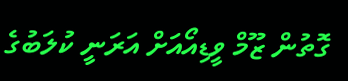ގޮތުން ޒޫމް ވީޑިއޯއަށް އަރަނީ ކުލަބުގެ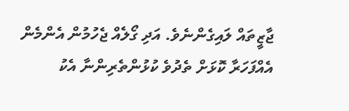ޖާޒީތައް ލައިގެންނެވެ. އަދި ގޯލެއް ޖެހުމުން އެންމެން އެއްފަހަރާ ކޮޅަށް ތެދުވެ ކުޅުންތެރިންނާ އެކު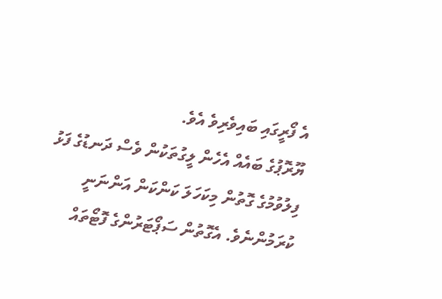އެ ފޯރީގައި ބައިވެރިވެ އެވެ.
ޔޫރޮޕުގެ ބައެއް އެހެން ލީގުތަކުން ވެސް ދަނޑުގެ ފަޅު ފިލުވުމުގެ ގޮތުން މިކަހަލަ ކަންކަން އަންނަނީ ކުރަމުންނެވެ. އެގޮތުން ސަޕޯޓަރުންގެ ފޮޓޯތައް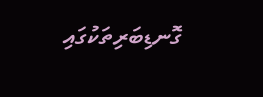ގޮނޑިބަރިތަކުގައި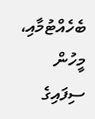ބެހެއްޓުމާއި، މީހުން ސިފައިގެ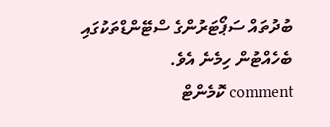ބުދުތައް ސަޕޯޓަރުންގެ ސްޓޭންޑްތަކުގައި ބެހެއްޓުން ހިމެނެ އެވެ.
comment ކޮމެންޓް